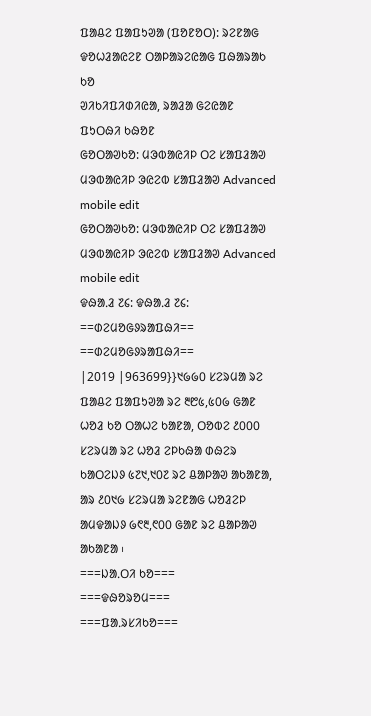ᱯᱟᱪᱮ ᱯᱟᱯᱩᱣᱟ (ᱯᱚᱱᱚᱛ): ᱨᱮᱱᱟᱜ ᱫᱚᱦᱲᱟᱭᱮᱱ ᱛᱟᱞᱟᱨᱮᱭᱟᱜ ᱯᱷᱟᱨᱟᱠ ᱠᱚ
ᱣᱤᱠᱤᱯᱤᱰᱤᱭᱟ, ᱨᱟᱲᱟ ᱜᱮᱭᱟᱱ ᱯᱩᱛᱷᱤ ᱠᱷᱚᱱ
ᱜᱚᱛᱟᱣᱠᱚ: ᱢᱳᱵᱟᱭᱤᱞ ᱛᱮ ᱥᱟᱯᱲᱟᱣ ᱢᱳᱵᱟᱭᱤᱞ ᱳᱭᱮᱵ ᱥᱟᱯᱲᱟᱣ Advanced mobile edit
ᱜᱚᱛᱟᱣᱠᱚ: ᱢᱳᱵᱟᱭᱤᱞ ᱛᱮ ᱥᱟᱯᱲᱟᱣ ᱢᱳᱵᱟᱭᱤᱞ ᱳᱭᱮᱵ ᱥᱟᱯᱲᱟᱣ Advanced mobile edit
ᱫᱷᱟᱹᱲ ᱗᱔: ᱫᱷᱟᱹᱲ ᱗᱔:
==ᱰᱮᱢᱚᱜᱽᱨᱟᱯᱷᱤ==
==ᱰᱮᱢᱚᱜᱽᱨᱟᱯᱷᱤ==
|2019 |963699}}᱑᱙᱙᱐ ᱥᱮᱨᱢᱟ ᱨᱮ ᱯᱟᱪᱮ ᱯᱟᱯᱩᱣᱟ ᱨᱮ ᱓᱘᱕,᱕᱐᱙ ᱜᱟᱱ ᱦᱚᱲ ᱠᱚ ᱛᱟᱦᱮ ᱠᱟᱱᱟ, ᱛᱚᱵᱮ ᱒᱐᱐᱐ ᱥᱮᱨᱢᱟ ᱨᱮ ᱦᱚᱲ ᱮᱞᱠᱷᱟ ᱰᱷᱮᱨ ᱠᱟᱛᱮᱡᱽ ᱕᱗᱑,᱑᱐᱗ ᱨᱮ ᱪᱟᱞᱟᱣ ᱟᱠᱟᱱᱟ, ᱟᱨ ᱒᱐᱑᱙ ᱥᱮᱨᱢᱟ ᱨᱮᱱᱟᱜ ᱦᱚᱲᱮᱞ ᱟᱢᱫᱟᱡᱽ ᱙᱖᱓,᱖᱐᱐ ᱜᱟᱱ ᱨᱮ ᱪᱟᱞᱟᱣ ᱟᱠᱟᱱᱟ ᱾
===ᱡᱟᱹᱛᱤ ᱠᱚ===
===ᱫᱷᱚᱨᱚᱢ===
===ᱯᱟᱹᱨᱥᱤᱠᱚ===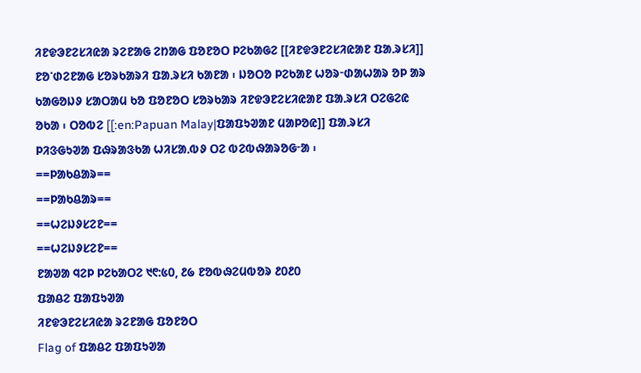ᱤᱱᱫᱳᱱᱮᱥᱤᱭᱟ ᱨᱮᱱᱟᱜ ᱮᱴᱟᱜ ᱯᱚᱱᱚᱛ ᱞᱮᱠᱟᱜᱮ [[ᱤᱱᱫᱳᱱᱮᱥᱤᱭᱟᱱ ᱯᱟᱹᱨᱥᱤ]] ᱱᱚᱸᱰᱮᱱᱟᱜ ᱥᱚᱨᱠᱟᱨᱤ ᱯᱟᱹᱨᱥᱤ ᱠᱟᱱᱟ ᱾ ᱡᱚᱛᱚ ᱞᱮᱠᱟᱱ ᱦᱚᱨᱼᱰᱟᱦᱟᱨ ᱚᱞ ᱟᱨ ᱠᱟᱜᱚᱡᱽ ᱥᱟᱛᱟᱢ ᱠᱚ ᱯᱚᱱᱚᱛ ᱥᱚᱨᱠᱟᱨ ᱤᱱᱫᱳᱱᱮᱥᱤᱭᱟᱱ ᱯᱟᱹᱨᱥᱤ ᱛᱮᱜᱮᱭ ᱚᱠᱟ ᱾ ᱛᱚᱵᱮ [[:en:Papuan Malay|ᱯᱟᱯᱩᱣᱟᱱ ᱢᱟᱞᱚᱭ]] ᱯᱟᱹᱨᱥᱤ ᱞᱤᱝᱜᱩᱣᱟ ᱯᱷᱨᱟᱝᱠᱟ ᱦᱤᱥᱟᱹᱵᱽ ᱛᱮ ᱵᱮᱵᱷᱟᱨᱚᱜᱼᱟ ᱾
==ᱞᱟᱠᱪᱟᱨ==
==ᱞᱟᱠᱪᱟᱨ==
==ᱦᱮᱡᱽᱥᱮᱱ==
==ᱦᱮᱡᱽᱥᱮᱱ==
ᱱᱟᱣᱟ ᱧᱮᱞ ᱞᱮᱠᱟᱛᱮ ᱑᱖:᱕᱐, ᱒᱙ ᱱᱚᱵᱷᱮᱢᱵᱚᱨ ᱒᱐᱒᱐
ᱯᱟᱪᱮ ᱯᱟᱯᱩᱣᱟ
ᱤᱱᱫᱳᱱᱮᱥᱤᱭᱟ ᱨᱮᱱᱟᱜ ᱯᱚᱱᱚᱛ
Flag of ᱯᱟᱪᱮ ᱯᱟᱯᱩᱣᱟ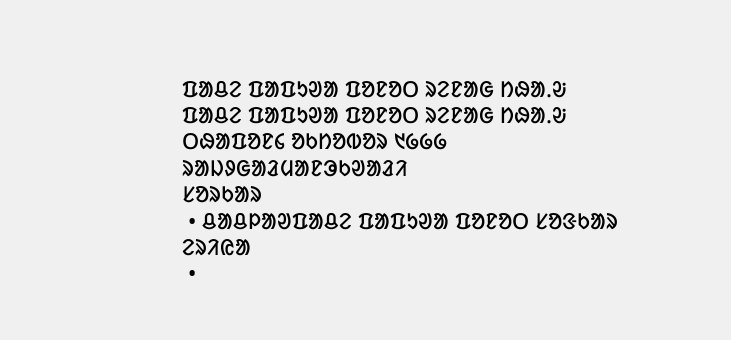ᱯᱟᱪᱮ ᱯᱟᱯᱩᱣᱟ ᱯᱚᱱᱚᱛ ᱨᱮᱱᱟᱜ ᱴᱷᱟᱹᱶ
ᱯᱟᱪᱮ ᱯᱟᱯᱩᱣᱟ ᱯᱚᱱᱚᱛ ᱨᱮᱱᱟᱜ ᱴᱷᱟᱹᱶ
ᱛᱷᱟᱯᱚᱱ᱔ ᱚᱠᱴᱚᱵᱚᱨ ᱑᱙᱙᱙
ᱨᱟᱡᱽᱜᱟᱲᱢᱟᱱᱳᱠᱣᱟᱲᱤ
ᱥᱚᱨᱠᱟᱨ
 • ᱪᱟᱪᱞᱟᱣᱯᱟᱪᱮ ᱯᱟᱯᱩᱣᱟ ᱯᱚᱱᱚᱛ ᱥᱚᱝᱠᱟᱨ
ᱮᱨᱤᱭᱟ
 •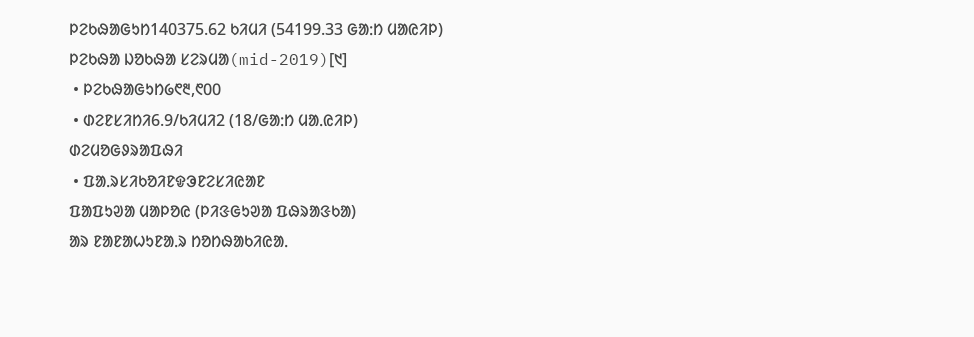ᱞᱮᱠᱷᱟᱜᱩᱴ140375.62 ᱠᱤᱢᱤ (54199.33 ᱜᱟᱺᱴ ᱢᱟᱭᱤᱞ)
ᱞᱮᱠᱷᱟ ᱡᱚᱠᱷᱟ ᱥᱮᱨᱢᱟ(mid-2019)[᱑]
 • ᱞᱮᱠᱷᱟᱜᱩᱴ᱙᱖᱓,᱖᱐᱐
 • ᱰᱮᱱᱥᱤᱴᱤ6.9/ᱠᱤᱢᱤ2 (18/ᱜᱟᱺᱴ ᱢᱟᱹᱭᱤᱞ)
ᱰᱮᱢᱚᱜᱽᱨᱟᱯᱷᱤ
 • ᱯᱟᱹᱨᱥᱤᱠᱚᱤᱱᱫᱳᱱᱮᱥᱤᱭᱟᱱ
ᱯᱟᱯᱩᱣᱟ ᱢᱟᱞᱚᱭ (ᱞᱤᱝᱜᱩᱣᱟ ᱯᱷᱨᱟᱝᱠᱟ)
ᱟᱨ ᱱᱟᱱᱟᱦᱩᱱᱟᱹᱨ ᱴᱚᱴᱷᱟᱠᱤᱭᱟᱹ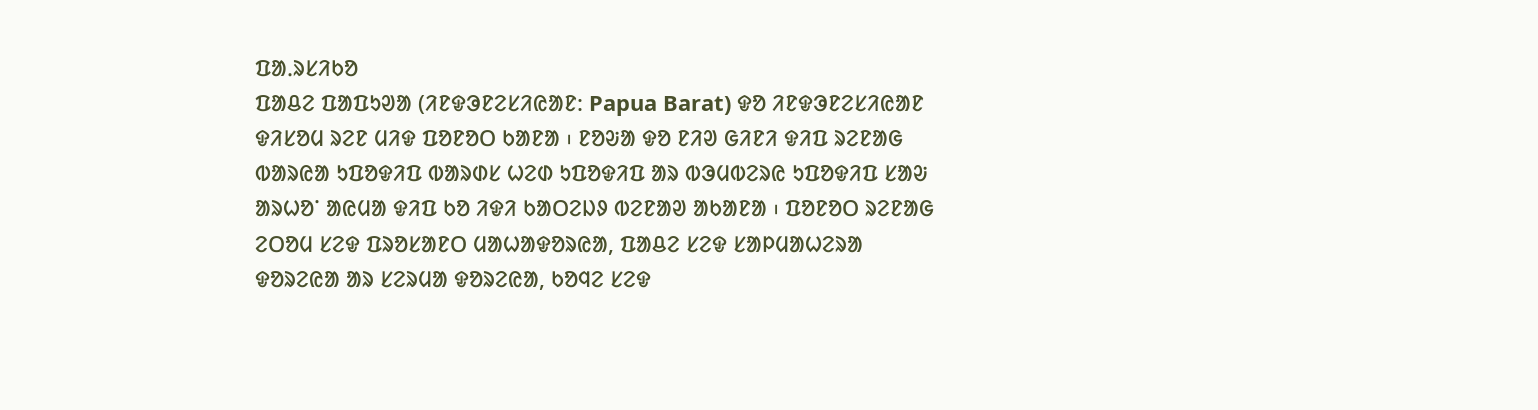ᱯᱟᱹᱨᱥᱤᱠᱚ
ᱯᱟᱪᱮ ᱯᱟᱯᱩᱣᱟ (ᱤᱱᱫᱳᱱᱮᱥᱤᱭᱟᱱ: Papua Barat) ᱫᱚ ᱤᱱᱫᱳᱱᱮᱥᱤᱭᱟᱱ ᱫᱤᱥᱚᱢ ᱨᱮᱱ ᱢᱤᱫ ᱯᱚᱱᱚᱛ ᱠᱟᱱᱟ ᱾ ᱱᱚᱶᱟ ᱫᱚ ᱱᱤᱣ ᱜᱤᱱᱤ ᱫᱤᱯ ᱨᱮᱱᱟᱜ ᱵᱟᱨᱭᱟ ᱩᱯᱚᱫᱤᱯ ᱵᱟᱨᱰᱥ ᱦᱮᱰ ᱩᱯᱚᱫᱤᱯ ᱟᱨ ᱵᱳᱢᱵᱮᱨᱭ ᱩᱯᱚᱫᱤᱯ ᱥᱟᱶ ᱟᱨᱦᱚᱸ ᱟᱭᱢᱟ ᱫᱤᱯ ᱠᱚ ᱤᱫᱤ ᱠᱟᱛᱮᱡᱽ ᱵᱮᱱᱟᱣ ᱟᱠᱟᱱᱟ ᱾ ᱯᱚᱱᱚᱛ ᱨᱮᱱᱟᱜ ᱮᱛᱚᱢ ᱥᱮᱫ ᱯᱨᱚᱥᱟᱱᱛ ᱢᱟᱦᱟᱫᱚᱨᱭᱟ, ᱯᱟᱪᱮ ᱥᱮᱫ ᱥᱟᱞᱢᱟᱦᱮᱨᱟ ᱫᱚᱨᱮᱭᱟ ᱟᱨ ᱥᱮᱨᱢᱟ ᱫᱚᱨᱮᱭᱟ, ᱠᱚᱧᱮ ᱥᱮᱫ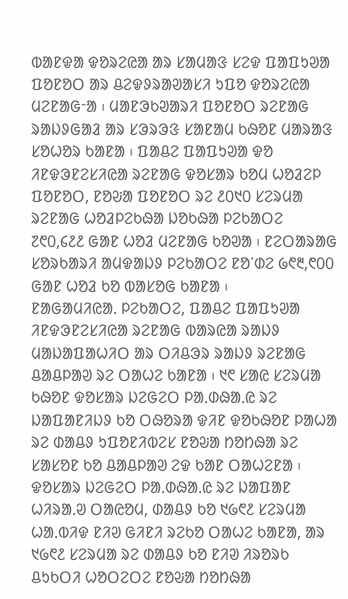ᱵᱟᱱᱫᱟ ᱫᱚᱨᱮᱭᱟ ᱟᱨ ᱥᱟᱢᱟᱝ ᱥᱮᱫ ᱯᱟᱯᱩᱣᱟ ᱯᱚᱱᱚᱛ ᱟᱨ ᱪᱮᱫᱽᱨᱟᱣᱟᱥᱤ ᱩᱯᱚ ᱫᱚᱨᱮᱭᱟ ᱢᱮᱱᱟᱜᱼᱟ ᱾ ᱢᱟᱱᱳᱠᱣᱟᱨᱤ ᱯᱚᱱᱚᱛ ᱨᱮᱱᱟᱜ ᱨᱟᱡᱽᱜᱟᱲ ᱟᱨ ᱥᱳᱨᱳᱝ ᱥᱟᱱᱟᱢ ᱠᱷᱚᱱ ᱢᱟᱨᱟᱝ ᱥᱚᱦᱚᱨ ᱠᱟᱱᱟ ᱾ ᱯᱟᱪᱮ ᱯᱟᱯᱩᱣᱟ ᱫᱚ ᱤᱱᱫᱳᱱᱮᱥᱤᱭᱟ ᱨᱮᱱᱟᱜ ᱫᱚᱥᱟᱨ ᱠᱚᱢ ᱦᱚᱲᱮᱞ ᱯᱚᱱᱚᱛ, ᱱᱚᱶᱟ ᱯᱚᱱᱚᱛ ᱨᱮ ᱒᱐᱑᱐ ᱥᱮᱨᱢᱟ ᱨᱮᱱᱟᱜ ᱦᱚᱲᱞᱮᱠᱷᱟ ᱡᱚᱠᱷᱟ ᱞᱮᱠᱟᱛᱮ ᱗᱖᱐,᱔᱒᱒ ᱜᱟᱱ ᱦᱚᱲ ᱢᱮᱱᱟᱜ ᱠᱚᱣᱟ ᱾ ᱱᱮᱛᱟᱨᱟᱜ ᱥᱚᱨᱠᱟᱨᱤ ᱟᱢᱫᱟᱡᱽ ᱞᱮᱠᱟᱛᱮ ᱱᱚᱸᱰᱮ ᱙᱖᱓,᱖᱐᱐ ᱜᱟᱱ ᱦᱚᱲ ᱠᱚ ᱵᱟᱥᱚᱜ ᱠᱟᱱᱟ ᱾
ᱱᱟᱜᱟᱢᱤᱭᱟᱹ ᱞᱮᱠᱟᱛᱮ, ᱯᱟᱪᱮ ᱯᱟᱯᱩᱣᱟ ᱤᱱᱫᱳᱱᱮᱥᱤᱭᱟ ᱨᱮᱱᱟᱜ ᱵᱟᱨᱭᱟ ᱨᱟᱡᱽ ᱢᱟᱡᱟᱯᱟᱦᱤᱛ ᱟᱨ ᱛᱤᱪᱳᱨ ᱨᱟᱡᱽ ᱨᱮᱱᱟᱜ ᱪᱟᱪᱞᱟᱣ ᱨᱮ ᱛᱟᱦᱮ ᱠᱟᱱᱟ ᱾ ᱑᱖ ᱥᱟᱭ ᱥᱮᱨᱢᱟ ᱠᱷᱚᱱ ᱫᱚᱥᱟᱨ ᱡᱮᱜᱮᱛ ᱞᱟᱹᱰᱷᱟᱹᱭ ᱨᱮ ᱡᱟᱯᱟᱱᱤᱡᱽ ᱠᱚ ᱛᱷᱚᱨᱟ ᱫᱤᱱ ᱫᱚᱠᱷᱚᱱ ᱞᱟᱦᱟ ᱨᱮ ᱰᱟᱪᱽ ᱩᱯᱚᱱᱤᱵᱮᱥ ᱱᱚᱶᱟ ᱴᱚᱴᱷᱟ ᱨᱮ ᱥᱟᱥᱚᱱ ᱠᱚ ᱪᱟᱪᱞᱟᱣ ᱮᱫ ᱠᱟᱱ ᱛᱟᱦᱮᱱᱟ ᱾ ᱫᱚᱥᱟᱨ ᱡᱮᱜᱮᱛ ᱞᱟᱹᱰᱷᱟᱹᱭ ᱨᱮ ᱡᱟᱯᱟᱱ ᱦᱤᱨᱟᱹᱣ ᱛᱟᱭᱚᱢ, ᱰᱟᱪᱽ ᱠᱚ ᱑᱙᱖᱒ ᱥᱮᱨᱢᱟ ᱦᱟᱹᱵᱤᱫ ᱱᱤᱣ ᱜᱤᱱᱤ ᱨᱮᱠᱚ ᱛᱟᱦᱮ ᱠᱟᱱᱟ, ᱟᱨ ᱑᱙᱖᱒ ᱥᱮᱨᱢᱟ ᱨᱮ ᱰᱟᱪᱽ ᱠᱚ ᱱᱤᱣ ᱤᱨᱚᱨᱠ ᱪᱩᱠᱛᱤ ᱦᱚᱛᱮᱛᱮ ᱱᱚᱶᱟ ᱴᱚᱴᱷᱟ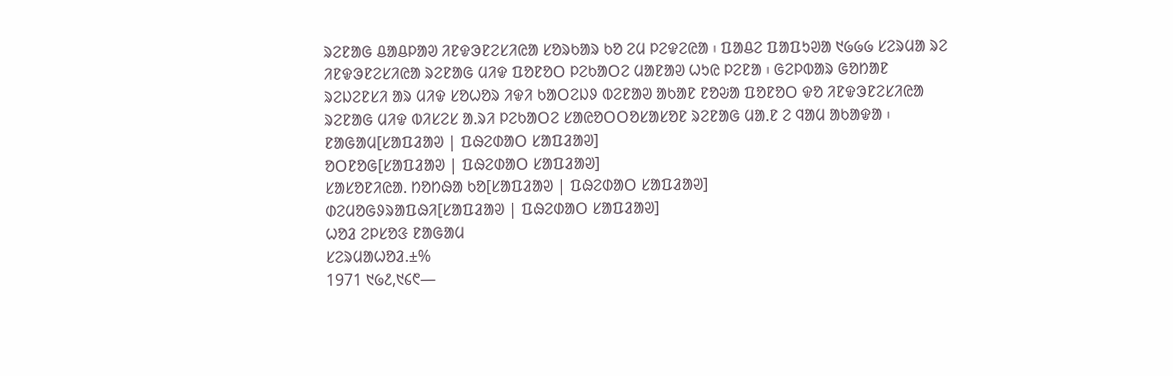ᱨᱮᱱᱟᱜ ᱪᱟᱪᱞᱟᱣ ᱤᱱᱫᱳᱱᱮᱥᱤᱭᱟ ᱥᱚᱨᱠᱟᱨ ᱠᱚ ᱮᱢ ᱞᱮᱫᱮᱭᱟ ᱾ ᱯᱟᱪᱮ ᱯᱟᱯᱩᱣᱟ ᱑᱙᱙᱙ ᱥᱮᱨᱢᱟ ᱨᱮ ᱤᱱᱫᱳᱱᱮᱥᱤᱭᱟ ᱨᱮᱱᱟᱜ ᱢᱤᱫ ᱯᱚᱱᱚᱛ ᱞᱮᱠᱟᱛᱮ ᱢᱟᱱᱟᱣ ᱦᱩᱭ ᱞᱮᱱᱟ ᱾ ᱜᱮᱞᱵᱟᱨ ᱜᱚᱴᱟᱱ ᱨᱮᱡᱮᱱᱥᱤ ᱟᱨ ᱢᱤᱫ ᱥᱚᱦᱚᱨ ᱤᱫᱤ ᱠᱟᱛᱮᱡᱽ ᱵᱮᱱᱟᱣ ᱟᱠᱟᱱ ᱱᱚᱶᱟ ᱯᱚᱱᱚᱛ ᱫᱚ ᱤᱱᱫᱳᱱᱮᱥᱤᱭᱟ ᱨᱮᱱᱟᱜ ᱢᱤᱫ ᱵᱤᱥᱮᱥ ᱟᱹᱨᱤ ᱞᱮᱠᱟᱛᱮ ᱥᱟᱭᱚᱛᱛᱚᱥᱟᱥᱚᱱ ᱨᱮᱱᱟᱜ ᱢᱟᱹᱱ ᱮ ᱧᱟᱢ ᱟᱠᱟᱫᱟ ᱾
ᱱᱟᱜᱟᱢ[ᱥᱟᱯᱲᱟᱣ | ᱯᱷᱮᱰᱟᱛ ᱥᱟᱯᱲᱟᱣ]
ᱚᱛᱱᱚᱜ[ᱥᱟᱯᱲᱟᱣ | ᱯᱷᱮᱰᱟᱛ ᱥᱟᱯᱲᱟᱣ]
ᱥᱟᱥᱚᱱᱤᱭᱟᱹ ᱴᱚᱴᱷᱟ ᱠᱚ[ᱥᱟᱯᱲᱟᱣ | ᱯᱷᱮᱰᱟᱛ ᱥᱟᱯᱲᱟᱣ]
ᱰᱮᱢᱚᱜᱽᱨᱟᱯᱷᱤ[ᱥᱟᱯᱲᱟᱣ | ᱯᱷᱮᱰᱟᱛ ᱥᱟᱯᱲᱟᱣ]
ᱦᱚᱲ ᱮᱞᱥᱚᱝ ᱱᱟᱜᱟᱢ
ᱥᱮᱨᱢᱟᱦᱚᱲ.±%
1971 ᱑᱙᱒,᱑᱔᱖—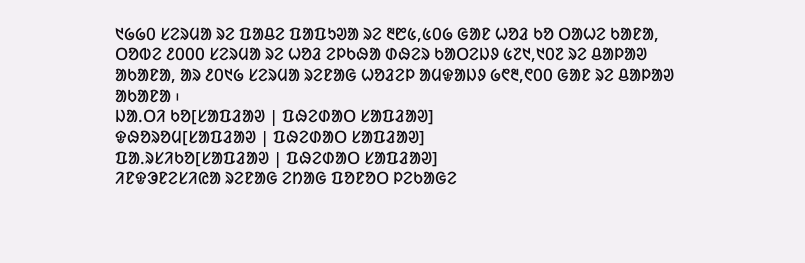᱑᱙᱙᱐ ᱥᱮᱨᱢᱟ ᱨᱮ ᱯᱟᱪᱮ ᱯᱟᱯᱩᱣᱟ ᱨᱮ ᱓᱘᱕,᱕᱐᱙ ᱜᱟᱱ ᱦᱚᱲ ᱠᱚ ᱛᱟᱦᱮ ᱠᱟᱱᱟ, ᱛᱚᱵᱮ ᱒᱐᱐᱐ ᱥᱮᱨᱢᱟ ᱨᱮ ᱦᱚᱲ ᱮᱞᱠᱷᱟ ᱰᱷᱮᱨ ᱠᱟᱛᱮᱡᱽ ᱕᱗᱑,᱑᱐᱗ ᱨᱮ ᱪᱟᱞᱟᱣ ᱟᱠᱟᱱᱟ, ᱟᱨ ᱒᱐᱑᱙ ᱥᱮᱨᱢᱟ ᱨᱮᱱᱟᱜ ᱦᱚᱲᱮᱞ ᱟᱢᱫᱟᱡᱽ ᱙᱖᱓,᱖᱐᱐ ᱜᱟᱱ ᱨᱮ ᱪᱟᱞᱟᱣ ᱟᱠᱟᱱᱟ ᱾
ᱡᱟᱹᱛᱤ ᱠᱚ[ᱥᱟᱯᱲᱟᱣ | ᱯᱷᱮᱰᱟᱛ ᱥᱟᱯᱲᱟᱣ]
ᱫᱷᱚᱨᱚᱢ[ᱥᱟᱯᱲᱟᱣ | ᱯᱷᱮᱰᱟᱛ ᱥᱟᱯᱲᱟᱣ]
ᱯᱟᱹᱨᱥᱤᱠᱚ[ᱥᱟᱯᱲᱟᱣ | ᱯᱷᱮᱰᱟᱛ ᱥᱟᱯᱲᱟᱣ]
ᱤᱱᱫᱳᱱᱮᱥᱤᱭᱟ ᱨᱮᱱᱟᱜ ᱮᱴᱟᱜ ᱯᱚᱱᱚᱛ ᱞᱮᱠᱟᱜᱮ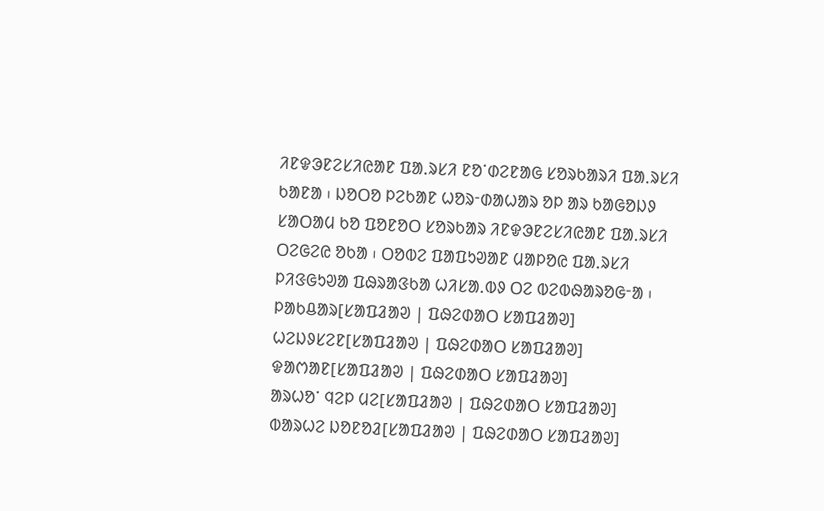ᱤᱱᱫᱳᱱᱮᱥᱤᱭᱟᱱ ᱯᱟᱹᱨᱥᱤ ᱱᱚᱸᱰᱮᱱᱟᱜ ᱥᱚᱨᱠᱟᱨᱤ ᱯᱟᱹᱨᱥᱤ ᱠᱟᱱᱟ ᱾ ᱡᱚᱛᱚ ᱞᱮᱠᱟᱱ ᱦᱚᱨᱼᱰᱟᱦᱟᱨ ᱚᱞ ᱟᱨ ᱠᱟᱜᱚᱡᱽ ᱥᱟᱛᱟᱢ ᱠᱚ ᱯᱚᱱᱚᱛ ᱥᱚᱨᱠᱟᱨ ᱤᱱᱫᱳᱱᱮᱥᱤᱭᱟᱱ ᱯᱟᱹᱨᱥᱤ ᱛᱮᱜᱮᱭ ᱚᱠᱟ ᱾ ᱛᱚᱵᱮ ᱯᱟᱯᱩᱣᱟᱱ ᱢᱟᱞᱚᱭ ᱯᱟᱹᱨᱥᱤ ᱞᱤᱝᱜᱩᱣᱟ ᱯᱷᱨᱟᱝᱠᱟ ᱦᱤᱥᱟᱹᱵᱽ ᱛᱮ ᱵᱮᱵᱷᱟᱨᱚᱜᱼᱟ ᱾
ᱞᱟᱠᱪᱟᱨ[ᱥᱟᱯᱲᱟᱣ | ᱯᱷᱮᱰᱟᱛ ᱥᱟᱯᱲᱟᱣ]
ᱦᱮᱡᱽᱥᱮᱱ[ᱥᱟᱯᱲᱟᱣ | ᱯᱷᱮᱰᱟᱛ ᱥᱟᱯᱲᱟᱣ]
ᱫᱟᱬᱟᱱ[ᱥᱟᱯᱲᱟᱣ | ᱯᱷᱮᱰᱟᱛ ᱥᱟᱯᱲᱟᱣ]
ᱟᱨᱦᱚᱸ ᱧᱮᱞ ᱢᱮ[ᱥᱟᱯᱲᱟᱣ | ᱯᱷᱮᱰᱟᱛ ᱥᱟᱯᱲᱟᱣ]
ᱵᱟᱨᱦᱮ ᱡᱚᱱᱚᱲ[ᱥᱟᱯᱲᱟᱣ | ᱯᱷᱮᱰᱟᱛ ᱥᱟᱯᱲᱟᱣ]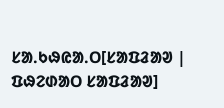ᱥᱟᱹᱠᱷᱭᱟᱹᱛ[ᱥᱟᱯᱲᱟᱣ | ᱯᱷᱮᱰᱟᱛ ᱥᱟᱯᱲᱟᱣ]